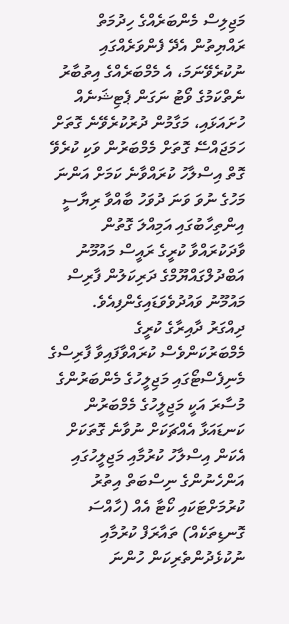މަޖިލިސް މެންބަރެއްގެ ހިދުމަތް ރައްޔިތުން އެދޭ ފެންވަރެއްގައި ނުކުރެވޭނަމަ، އެ މެމްބަރެއްގެ އިތުބާރު ނެތްކަމުގެ ވޯޓު ނަގަން ޕެޓިޝަނެއް ހުށައަޅައި، މަގާމުން ދުރުކުރެވޭނެ ގޮތަށް ހަމަޖައްސޭ ގޮތަށް މެމްބަރުން ވަކި ކުރެވޭ ގޮތް އިސްލާހު ކުރައްވާނެ ކަމަށް އަންނަ މަހުގެ ނުވަ ވަނަ ދުވަހު ބާއްވާ ރިޔާސީ އިންތިހާބުގައި އަމިއްލަ ގޮތުން ވާދަކުރައްވާ ކުރީގެ ރައީސް މައުމޫނު އަބްދުލްގައްޔޫމްގެ ދަރިކަލުން ފާރިސް މައުމޫނު ވައުދުވެވަޑައިގެންފިއެވެ.
ދިއްގަރު ދާއިރާގެ ކުރީގެ މެމްބަރުކަންވެސް ކުރައްވާފައިވާ ފާރިސްގެ މެނިފެސްޓޯގައި މަޖިލީހުގެ މެންބަރުންގެ މުސާރަ އަކީ މަޖިލީހުގެ މެމްބަރުން ކަނޑައަޅާ އެއްޗަކަށް ނުވާނެ ގޮތަކަށް އެކަން އިސްލާހު ކުރުމާއި މަޖިލީހުގައި އަންހެނުންގެ ނިސްބަތް އިތުރު ކުރުމަށްޓަކައި ކޯޓާ އެއް (ހާއްސަ ގޮނޑިތަކެއް) ތައާރަފް ކުރުމާއި ނުކުޅެދުންތެރިކަން ހުންނަ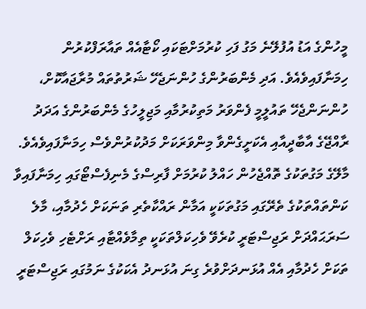މީހުންގެ އަޑު އުފުލޭނެ މަގު ފަހި ކުރުމަށްޓަކައި ކޯޓާއެއް ތައާރަފްކުރުން ހިމަނާފައިވެއެވެ. އަދި މެންބަރުންގެ ހުންނަޖެހޭ ޝަރުތުތައް މުރާޖައާކޮށް، ހުންނަންޖެހޭ ތައުލީމީ ފެންވަރު މަތިކުރުމާއި މަޖިލީހުގެ މެންބަރުންގެ އަދަދު ރާއްޖޭގެ އާބާދީއާއި އެކަށީގެންވާ މިންވަރަކަށް މަދުކުރުންވެސް ހިމަނާފައިވެއެވެ.
މާލޭގެ މަގުތަކުގެ ތޮއްޖެހުން ހައްލު ކުރުމަށް ފާރިސްގެ މެނިފެސްޓޯގައި ހިމަނާފައިވާ ކަންތައްތަކުގެ ތެރޭގައި މަގުތަކަކީ އަމާން ރައްކާތެރި ތަނަކަށް ހެދުމާއި، މާލެ ސަރަޙައްދަށް ރަޖިސްޓަރީ ކުރެވޭ ވެހިކަލްތަކަކީ ތިމާވެއްޓާއި ރަށްޓެހި ވެހިކަލް ތަކަށް ހެދުމާއި އެއް އުޅަނދަށްވުރެ ގިނަ އުޅަނދު އެކަކުގެ ނަމުގައި ރަޖިސްޓަރީ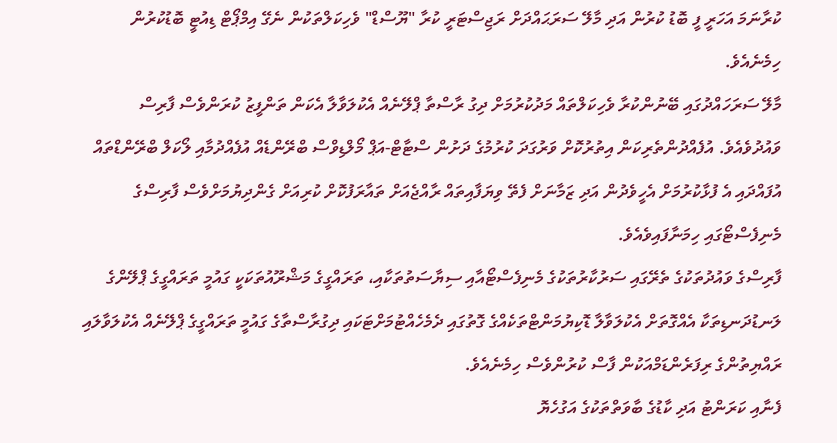ކުރާނަމަ އަހަރީ ފީ ބޮޑު ކުރުން އަދި މާލޭ ސަރަޙައްދަށް ރަޖިސްޓަރީ ކުރާ "ޔޫސްޑް" ވެހިކަލްތަކުން ނެގޭ އިމްޕޯޓް ޑިއުޓީ ބޮޑުކުރުން ހިމެނެއެވެ.
މާލޭ ސަރަހައްދުގައި ބޭނުންކުރާ ވެހިކަލްތައް މަދުކުރުމަށް ދިގު ރާސްތާ ޕްލޭނެއް އެކުލަވާލާ އެކަން ތަންފީޒު ކުރަންވެސް ފާރިސް ވައުދުވެއެވެ. އުފެއްދުންތެރިކަން އިތުރުކޮށް ވަރުގަދަ ކުރުމުގެ ދަށުން ސްޓާޓް-އަޕް މޯލްޑިވްސް ބްރޭންޑެއް އުފެއްދުމާއި ލޯކަލް ބްރޭންޑްތައް އުފައްދައި އެ ފުޅާކުރުމަށް އެހީވެދުން އަދި ޒަމާނަށް ފެތޭ ވިޔަފާއިތައް ރާއްޖެއަށް ތައާރަފުކޮށް ކުރިއަށް ގެންދިޔުމަށްވެސް ފާރިސްގެ މެނިފެސްޓޯގައި ހިމަނާފައިވެއެވެ.
ފާރިސްގެ ވައުދުތަކުގެ ތެރޭގައި ސަރުކާރުތަކުގެ މެނިފެސްޓޯއާއި ސިޔާސަތުތަކާއި، ތަރައްގީގެ މަޝްރޫއުތަކަކީ ގައުމީ ތަރައްގީގެ ޕްލޭންގެ ލަނޑުދަނޑިތަކާ އެއްގޮތަށް އެކުލަވާލާ ޑޮކިޔުމަންޓްތަކެއްގެ ގޮތުގައި ދެމެހެއްޓުމަށްޓަކައި ދިގުރާސްތާގެ ގައުމީ ތަރައްގީގެ ޕްލޭނެއް އެކުލަވާލައި ރައްޔިތުންގެ ރިފަރެންޑަމްއަކުން ފާސް ކުރުންވެސް ހިމެނެއެވެ.
ފެނާއި ކަރަންޓު އަދި ކާޑުގެ ބާވަތްތަކުގެ އަގުހެޔޮ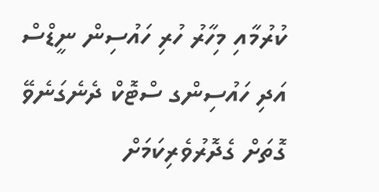ކުރުމާއި މިހާރު ހުރި ހައުސިން ނީޑްސް އަދި ހައުސިންގ ސްޓޮކް ދެނެގަނެވޭ ގޮތަށް ގެދޮރުވެރިކަމަށް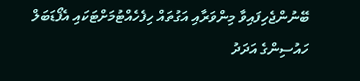ބޭނުންޖެހިފައިވާ މިންވަރާއި އަގުތައް ހިފެހެއްޓުމަށްޓަކައި އެފޯޑަބަލް ހައުސިންގެ އަދަދު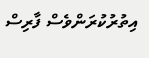އިތުރުކުރަންވެސް ފާރިސް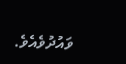ވައުދުވެއެވެ.